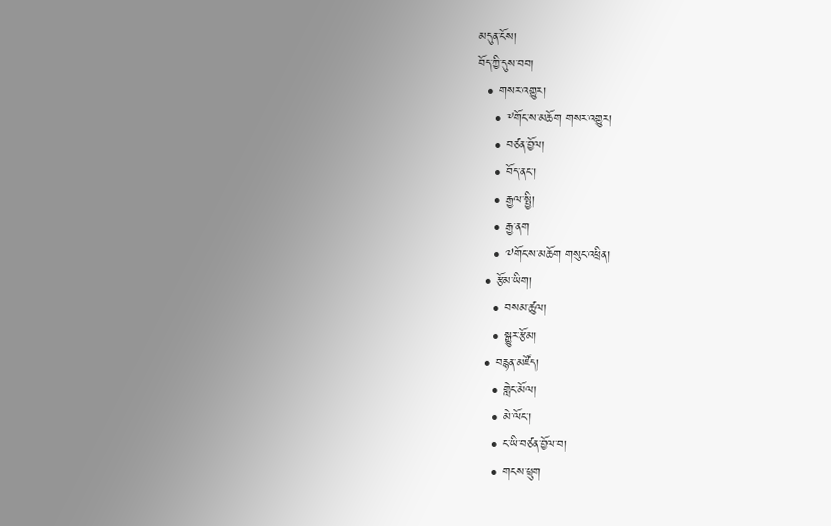མདུན་ངོས།
བོད་ཀྱི་དུས་བབ།
  • གསར་འགྱུར།
    • ༸གོང་ས་མཆོག གསར་འགྱུར།
    • བཙན་བྱོལ།
    • བོད་ནང་།
    • རྒྱལ་སྤྱི།
    • རྒྱ་ནག
    • ༧གོང་ས་མཆོག གསུང་འཕྲིན།
  • རྩོམ་ཡིག།
    • བསམ་ཚུལ།
    • སྒྱུར་རྩོམ།
  • བརྙན་མཛོད།
    • གླེང་མོལ།
    • མེ་ལོང་།
    • ང་ཡི་བཙན་བྱོལ་བ།
    • གངས་ཕྲུག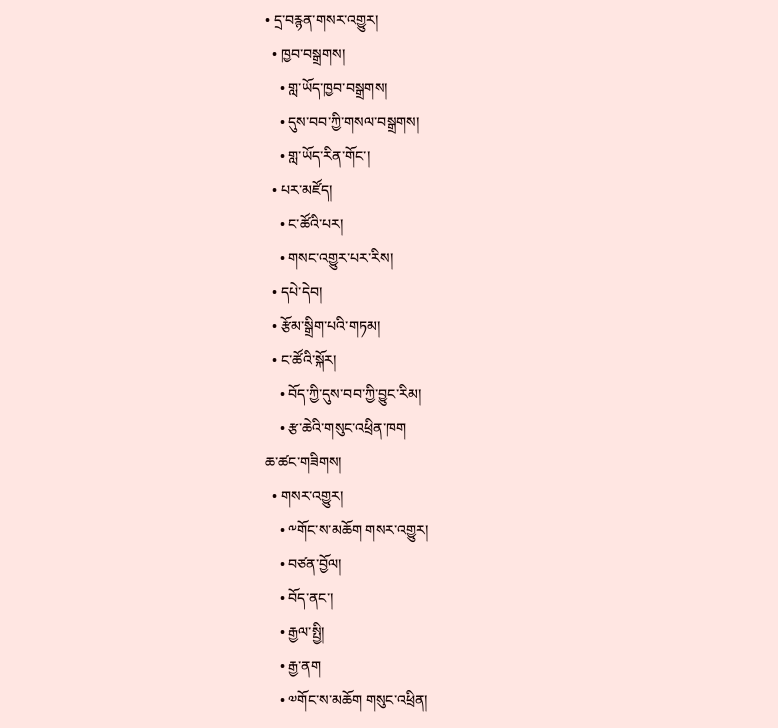• དྲ་བརྙན་གསར་འགྱུར།
  • ཁྱབ་བསྒྲགས།
    • གླ་ཡོད་ཁྱབ་བསྒྲགས།
    • དུས་བབ་ཀྱི་གསལ་བསྒྲགས།
    • གླ་ཡོད་རིན་གོང་།
  • པར་མཛོད།
    • ང་ཚོའི་པར།
    • གསང་འགྱུར་པར་རིས།
  • དཔེ་དེབ།
  • རྩོམ་སྒྲིག་པའི་གཏམ།
  • ང་ཚོའི་སྐོར།
    • བོད་ཀྱི་དུས་བབ་ཀྱི་བྱུང་རིམ།
    • རྩ་ཆེའི་གསུང་འཕྲིན་ཁག
ཆ་ཚང་གཟིགས།
  • གསར་འགྱུར།
    • ༸གོང་ས་མཆོག གསར་འགྱུར།
    • བཙན་བྱོལ།
    • བོད་ནང་།
    • རྒྱལ་སྤྱི།
    • རྒྱ་ནག
    • ༧གོང་ས་མཆོག གསུང་འཕྲིན།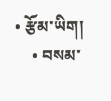• རྩོམ་ཡིག།
    • བསམ་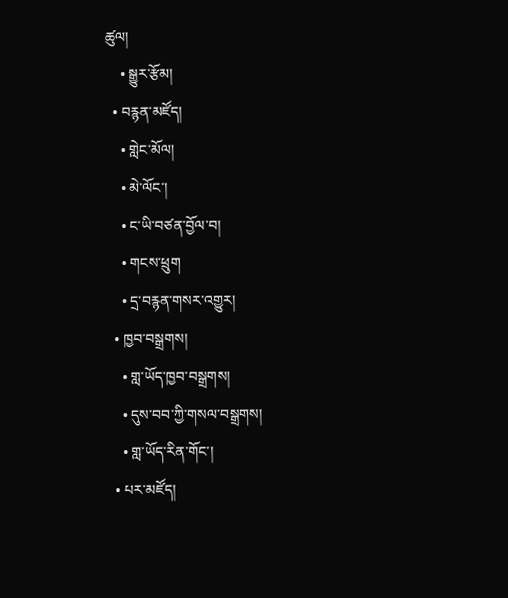ཚུལ།
    • སྒྱུར་རྩོམ།
  • བརྙན་མཛོད།
    • གླེང་མོལ།
    • མེ་ལོང་།
    • ང་ཡི་བཙན་བྱོལ་བ།
    • གངས་ཕྲུག
    • དྲ་བརྙན་གསར་འགྱུར།
  • ཁྱབ་བསྒྲགས།
    • གླ་ཡོད་ཁྱབ་བསྒྲགས།
    • དུས་བབ་ཀྱི་གསལ་བསྒྲགས།
    • གླ་ཡོད་རིན་གོང་།
  • པར་མཛོད།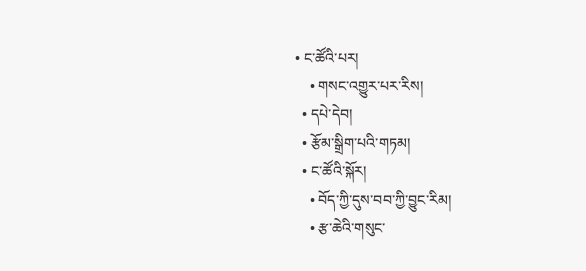• ང་ཚོའི་པར།
    • གསང་འགྱུར་པར་རིས།
  • དཔེ་དེབ།
  • རྩོམ་སྒྲིག་པའི་གཏམ།
  • ང་ཚོའི་སྐོར།
    • བོད་ཀྱི་དུས་བབ་ཀྱི་བྱུང་རིམ།
    • རྩ་ཆེའི་གསུང་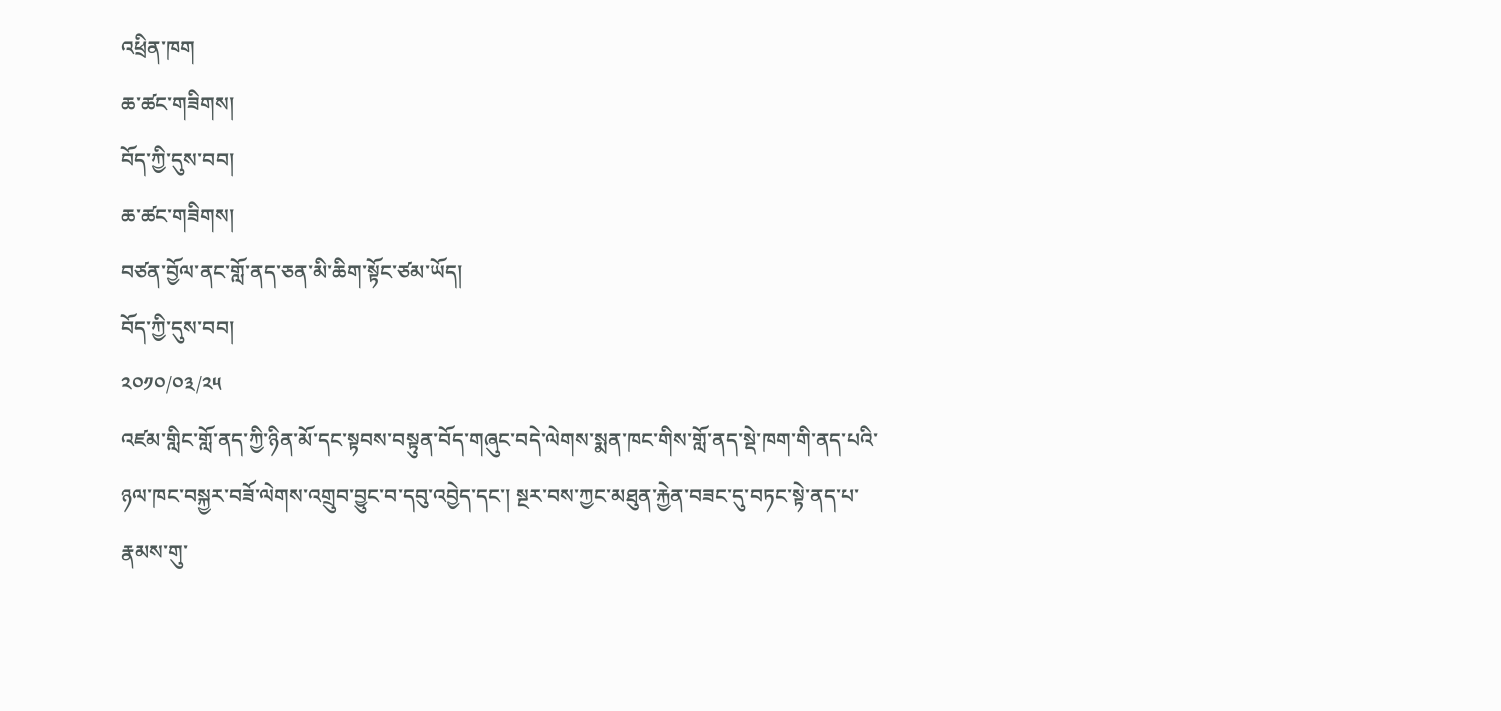འཕྲིན་ཁག
ཆ་ཚང་གཟིགས།
བོད་ཀྱི་དུས་བབ།
ཆ་ཚང་གཟིགས།
བཙན་བྱོལ་ནང་གློ་ནད་ཅན་མི་ཆིག་སྟོང་ཙམ་ཡོད།
བོད་ཀྱི་དུས་བབ།
༢༠༡༠/༠༣/༢༥
འཛམ་གླིང་གློ་ནད་ཀྱི་ཉིན་མོ་དང་སྟབས་བསྟུན་བོད་གཞུང་བདེ་ལེགས་སྨན་ཁང་གིས་གློ་ནད་སྡེ་ཁག་གི་ནད་པའི་ཉལ་ཁང་བསྐྱར་བཟོ་ལེགས་འགྲུབ་བྱུང་བ་དབུ་འབྱེད་དང་། སྔར་བས་ཀྱང་མཐུན་རྐྱེན་བཟང་དུ་བཏང་སྟེ་ནད་པ་རྣམས་གུ་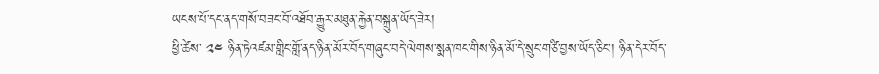ཡངས་པོ་དང་ནད་གསོ་བཟང་བོ་འཐོབ་རྒྱུར་མཐུན་རྐྱེན་བསྐྲུན་ཡོད་ཟེར།
ཕྱི་ཚེས་ ༢༤ ཉིན་ཏེའཛམ་གླིང་གློ་ནད་ཉིན་མོར་བོད་གཞུང་བདེ་ལེགས་སྨན་ཁང་གིས་ཉིན་མོ་དེ་སྲུང་གཙི་བྱས་ཡོད་ཅིང་། ཉིན་དེར་བོད་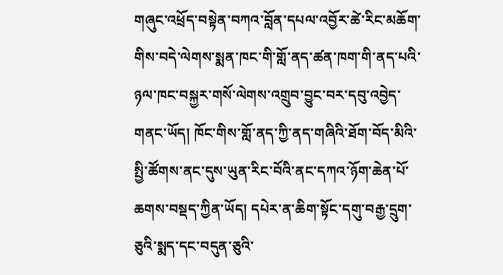གཞུང་འཕྲོད་བསྟེན་བཀའ་བློན་དཔལ་འབྱོར་ཚེ་རིང་མཆོག་གིས་བདེ་ལེགས་སྨན་ཁང་གི་གློ་ནད་ཚན་ཁག་གི་ནད་པའི་ཉལ་ཁང་བསྐྱར་གསོ་ལེགས་འགྲུབ་བྱུང་བར་དབུ་འབྱེད་གནང་ཡོད། ཁོང་གིས་གློ་ནད་ཀྱི་ནད་གཞིའི་ཐོག་བོད་མིའི་སྤྱི་ཚོགས་ནང་དུས་ཡུན་རིང་བོའི་ནང་དཀའ་ཉོག་ཆེན་པོ་ཆགས་བསྡད་ཀྱིན་ཡོད། དཔེར་ན་ཆིག་སྟོང་དགུ་བརྒྱ་དྲུག་ཅུའི་སྨད་དང་བདུན་ཅུའི་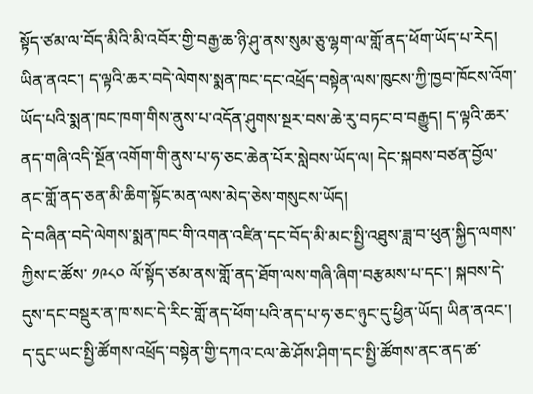སྟོད་ཙམ་ལ་བོད་མིའི་མི་འབོར་གྱི་བརྒྱ་ཆ་ཉི་ཤུ་ནས་སུམ་ཅུ་ལྷག་ལ་གློ་ནད་ཕོག་ཡོད་པ་རེད། ཡིན་ནའང་། ད་ལྟའི་ཆར་བདེ་ལེགས་སྨན་ཁང་དང་འཕྲོད་བསྟེན་ལས་ཁུངས་ཀྱི་ཁྱབ་ཁོངས་འོག་ཡོད་པའི་སྨན་ཁང་ཁག་གིས་ནུས་པ་འདོན་ཤུགས་སྔར་བས་ཆེ་རུ་བཏང་བ་བརྒྱུད། ད་ལྟའི་ཆར་ནད་གཞི་འདི་སྔོན་འགོག་གི་ནུས་པ་ཧ་ཅང་ཆེན་པོར་སླེབས་ཡོད་ལ། དེང་སྐབས་བཙན་བྱོལ་ནང་གློ་ནད་ཅན་མི་ཆིག་སྟོང་མན་ལས་མེད་ཅེས་གསུངས་ཡོད།
དེ་བཞིན་བདེ་ལེགས་སྨན་ཁང་གི་འགན་འཛིན་དང་བོད་མི་མང་སྤྱི་འཐུས་ཟླ་བ་ཕུན་སྐྱིད་ལགས་ཀྱིས་ང་ཚོས་ ༡༩༨༠ ལོ་སྟོད་ཙམ་ནས་གློ་ནད་ཐོག་ལས་གཞི་ཞིག་བརྩམས་པ་དང་། སྐབས་དེ་དུས་དང་བསྡུར་ན་ཁ་སང་དེ་རིང་གློ་ནད་ཕོག་པའི་ནད་པ་ཧ་ཅང་ཉུང་དུ་ཕྱིན་ཡོད། ཡིན་ནའང་། ད་དུང་ཡང་སྤྱི་ཚོགས་འཕྲོད་བསྟེན་གྱི་དཀའ་ངལ་ཆེ་ཤོས་ཤིག་དང་སྤྱི་ཚོགས་ནང་ནད་ཚ་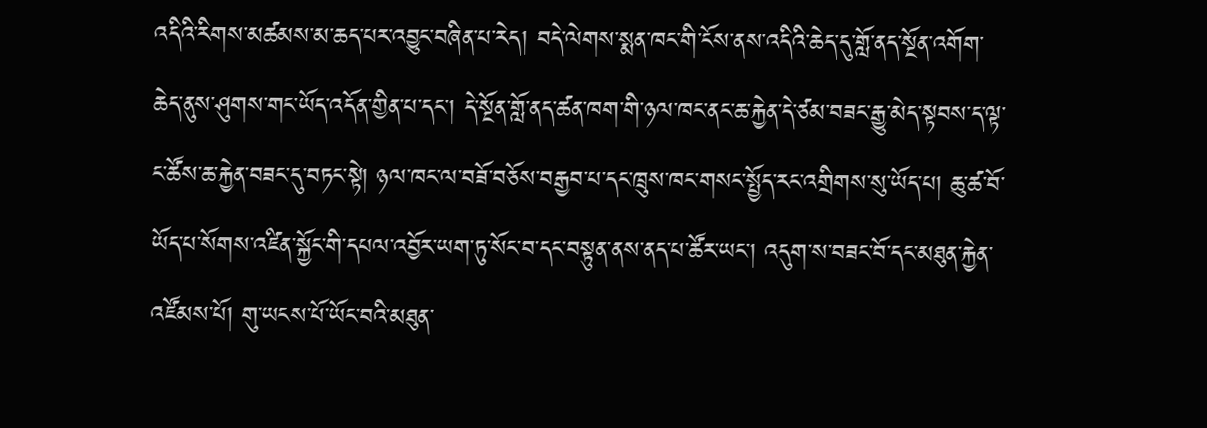འདིའི་རིགས་མཚམས་མ་ཆད་པར་འབྱུང་བཞིན་པ་རེད། བདེ་ལེགས་སྨན་ཁང་གི་ངོས་ནས་འདིའི་ཆེད་དུ་གློ་ནད་སྔོན་འགོག་ཆེད་ནུས་ཤུགས་གང་ཡོད་འདོན་གྱིན་པ་དང་། དེ་སྔོན་གློ་ནད་ཚན་ཁག་གི་ཉལ་ཁང་ནང་ཆ་རྐྱེན་དེ་ཙམ་བཟང་རྒྱུ་མེད་སྟབས་ད་ལྟ་ང་ཚོས་ཆ་རྐྱེན་བཟང་དུ་བཏང་སྟེ། ཉལ་ཁང་ལ་བཟོ་བཅོས་བརྒྱབ་པ་དང་ཁྲུས་ཁང་གསང་སྤྱོད་རང་འགྲིགས་སུ་ཡོད་པ། ཆུ་ཚ་བོ་ཡོད་པ་སོགས་འཛིན་སྐྱོང་གི་དཔལ་འབྱོར་ཡག་ཏུ་སོང་བ་དང་བསྟུན་ནས་ནད་པ་ཚོར་ཡང་། འདུག་ས་བཟང་བོ་དང་མཐུན་རྐྱེན་འཛོམས་པོ། གུ་ཡངས་པོ་ཡོང་བའི་མཐུན་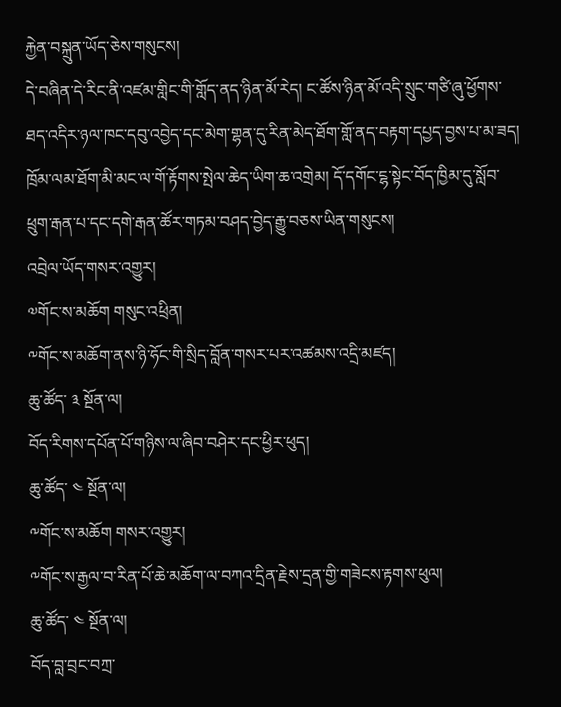རྐྱེན་བསྐྲུན་ཡོད་ཅེས་གསུངས།
དེ་བཞིན་དེ་རིང་ནི་འཛམ་གླིང་གི་གློད་ནད་ཉིན་མོ་རེད། ང་ཚོས་ཉིན་མོ་འདི་སྲུང་གཙི་ཞུ་ཕྱོགས་ཐད་འདིར་ཉལ་ཁང་དབུ་འབྱེད་དང་མེག་གྷན་དུ་རིན་མེད་ཐོག་གློ་ནད་བརྟག་དཔྱད་བྱས་པ་མ་ཟད། ཁྲོམ་ལམ་ཐོག་མི་མང་ལ་གོ་རྟོགས་སྤེལ་ཆེད་ཡིག་ཆ་འགྲེམ། དོ་དགོང་ངྷ་སྟེང་བོད་ཁྱིམ་དུ་སློབ་ཕྲུག་རྒན་པ་དང་དགེ་རྒན་ཚོར་གཏམ་བཤད་བྱེད་རྒྱུ་བཅས་ཡིན་གསུངས།
འབྲེལ་ཡོད་གསར་འགྱུར།
༧གོང་ས་མཆོག གསུང་འཕྲིན།
༸གོང་ས་མཆོག་ནས་ཉི་ཧོང་གི་སྲིད་བློན་གསར་པར་འཚམས་འདྲི་མཛད།
ཆུ་ཚོད་ ༣ སྔོན་ལ།
བོད་རིགས་དཔོན་པོ་གཉིས་ལ་ཞིབ་བཤེར་དང་ཕྱིར་ཕུད།
ཆུ་ཚོད་ ༤ སྔོན་ལ།
༸གོང་ས་མཆོག གསར་འགྱུར།
༸གོང་ས་རྒྱལ་བ་རིན་པོ་ཆེ་མཆོག་ལ་བཀའ་དྲིན་རྗེས་དྲན་གྱི་གཟེངས་རྟགས་ཕུལ།
ཆུ་ཚོད་ ༤ སྔོན་ལ།
བོད་བླ་བྲང་བཀྲ་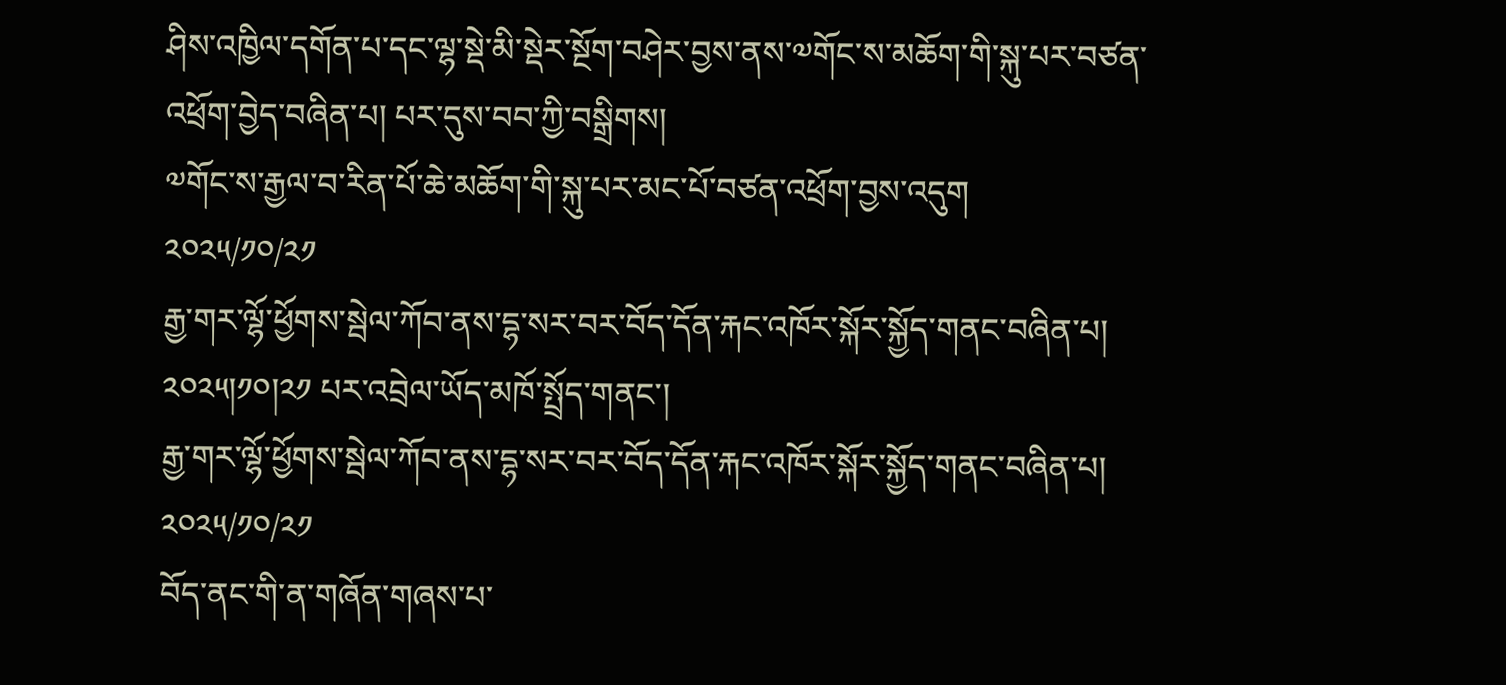ཤིས་འཁྱིལ་དགོན་པ་དང་ལྷ་སྡེ་མི་སྡེར་སྔོག་བཤེར་བྱས་ནས་༧གོང་ས་མཆོག་གི་སྐུ་པར་བཙན་འཕྲོག་བྱེད་བཞིན་པ། པར་དུས་བབ་ཀྱི་བསྒྲིགས།
༧གོང་ས་རྒྱལ་བ་རིན་པོ་ཆེ་མཆོག་གི་སྐུ་པར་མང་པོ་བཙན་འཕྲོག་བྱས་འདུག
༢༠༢༥/༡༠/༢༡
རྒྱ་གར་ལྷོ་ཕྱོགས་སྦེལ་ཀོབ་ནས་དྷ་སར་བར་བོད་དོན་རྐང་འཁོར་སྐོར་སྐྱོད་གནང་བཞིན་པ། ༢༠༢༥།༡༠།༢༡ པར་འབྲེལ་ཡོད་མཁོ་སྤྲོད་གནང་།
རྒྱ་གར་ལྷོ་ཕྱོགས་སྦེལ་ཀོབ་ནས་དྷ་སར་བར་བོད་དོན་རྐང་འཁོར་སྐོར་སྐྱོད་གནང་བཞིན་པ།
༢༠༢༥/༡༠/༢༡
བོད་ནང་གི་ན་གཞོན་གཞས་པ་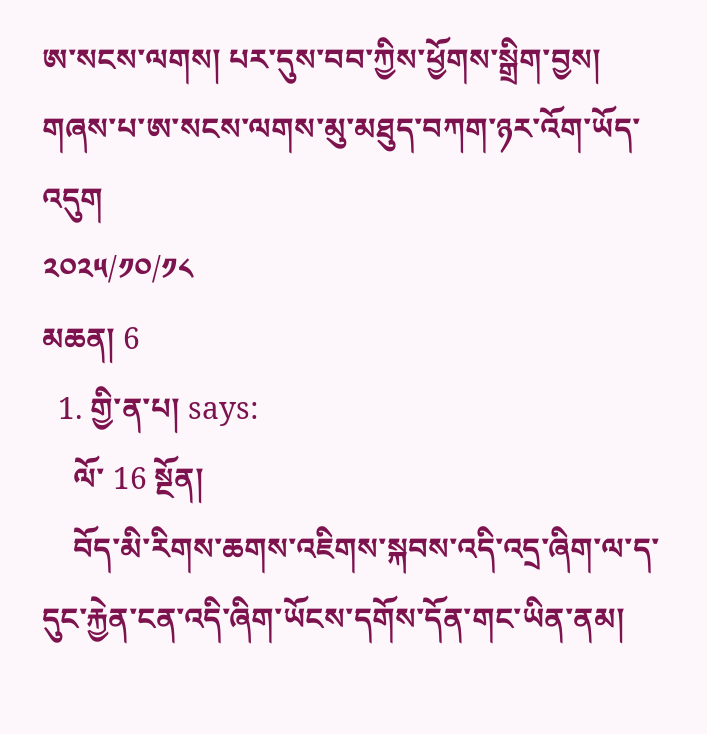ཨ་སངས་ལགས། པར་དུས་བབ་ཀྱིས་ཕྱོགས་སྒྲིག་བྱས།
གཞས་པ་ཨ་སངས་ལགས་མུ་མཐུད་བཀག་ཉར་འོག་ཡོད་འདུག
༢༠༢༥/༡༠/༡༨
མཆན། 6
  1. གྱི་ན་པ། says:
    ལོ་ 16 སྔོན།
    བོད་མི་རིགས་ཆགས་འཇིགས་སྐབས་འདི་འདྲ་ཞིག་ལ་ད་དུང་རྐྱེན་ངན་འདི་ཞིག་ཡོངས་དགོས་དོན་གང་ཡིན་ནམ།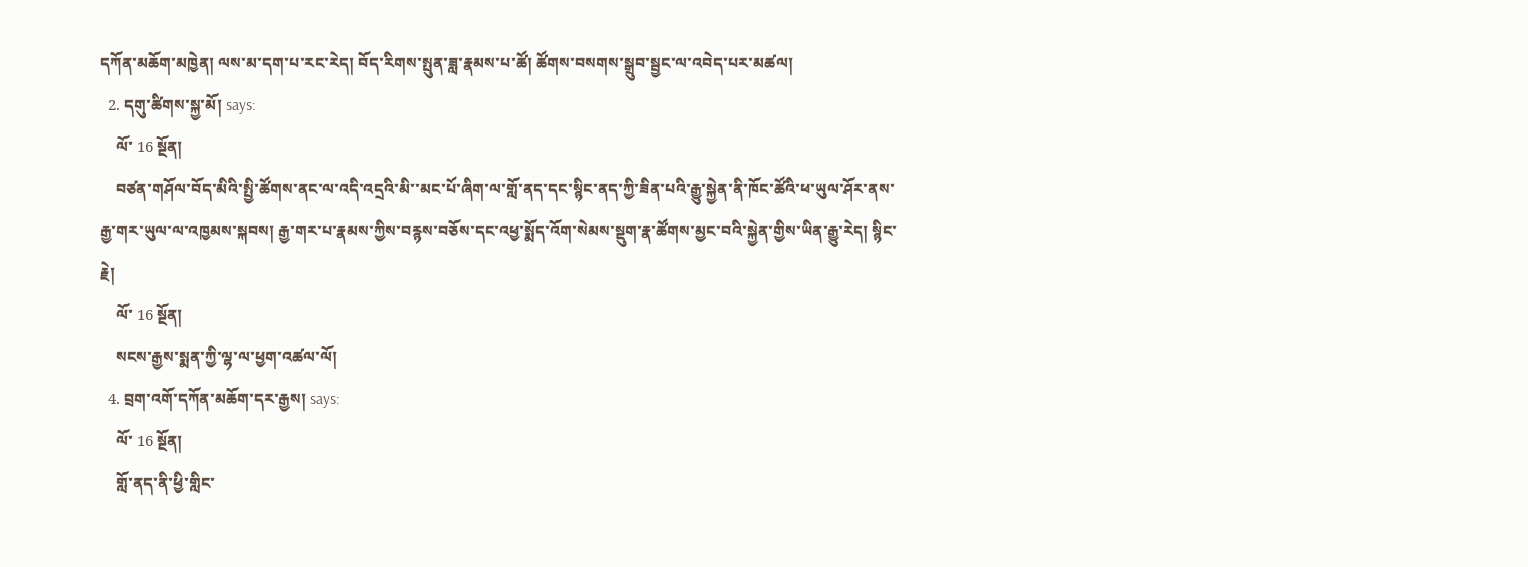དཀོན་མཆོག་མཁྱེན། ལས་མ་དག་པ་རང་རེད། བོད་རིགས་སྤུན་ཟླ་རྣམས་པ་ཚོ། ཚོགས་བསགས་སྒྲུབ་སྦྱང་ལ་འབེད་པར་མཚལ།
  2. དགུ་ཚིགས་སྐྱ་མོ། says:
    ལོ་ 16 སྔོན།
    བཙན་གཤོལ་བོད་མིའི་སྤྱི་ཚོགས་ནང་ལ་འདི་འདྲའི་མི་་མང་པོ་ཞིག་ལ་གློ་ནད་དང་སྙིང་ནད་ཀྱི་ཟིན་པའི་རྒྱུ་སྐྱེན་ནི་ཁོང་ཚོའི་ཕ་ཡུལ་ཤོར་ནས་རྒྱ་གར་ཡུལ་ལ་འཁྱམས་སྐབས། རྒྱ་གར་པ་རྣམས་ཀྱིས་བརྙས་བཅོས་དང་འཕྱ་སྨོད་འོག་སེམས་སྡུག་རྣ་ཚོགས་མྱང་བའི་སྐྱེན་གྱིས་ཡིན་རྒྱུ་རེད། སྙིང་རྗེ།
    ལོ་ 16 སྔོན།
    སངས་རྒྱས་སྨན་ཀྱི་ལྷ་ལ་ཕྱག་འཚལ་ལོ།
  4. བྲག་འགོ་དཀོན་མཆོག་དར་རྒྱས། says:
    ལོ་ 16 སྔོན།
    གློ་ནད་ནི་ཕྱི་གླིང་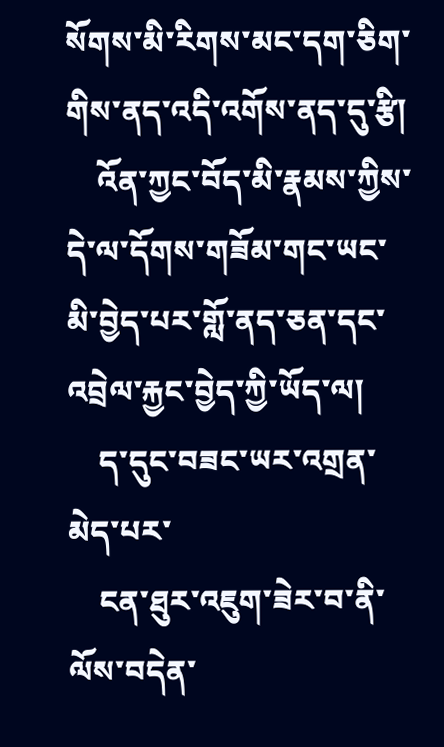སོགས་མི་རིགས་མང་དག་ཅིག་གིས་ནད་འདི་འགོས་ནད་དུ་རྩི།
    འོན་ཀྱང་བོད་མི་རྣམས་ཀྱིས་དེ་ལ་དོགས་གཟོམ་གང་ཡང་མི་བྱེད་པར་གློ་ནད་ཅན་དང་འབྲེལ་རྐྱང་བྱེད་ཀྱི་ཡོད་ལ།
    ད་དུང་བཟང་ཡར་འགྲན་མེད་པར་
    ངན་ཐུར་འཇུག་ཟེར་བ་ནི་ལོས་བདེན་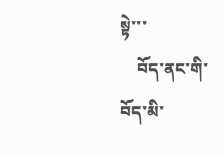སྟེ་་་
    བོད་ནང་གི་བོད་མི་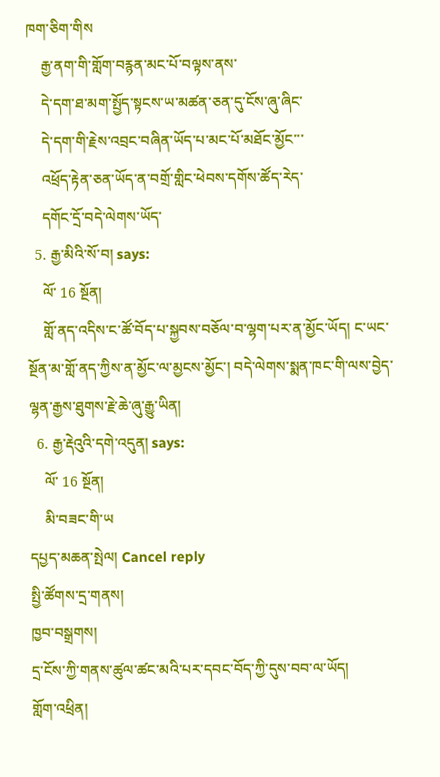ཁག་ཅིག་གིས
    རྒྱ་ནག་གི་གློག་བརྙན་མང་པོ་བལྟས་ནས་
    དེ་དག་ཐ་མག་སྤྱོད་སྟངས་ཡ་མཚན་ཅན་དུ་ངོས་ཞུ་ཞིང་
    དེ་དག་གི་རྗེས་འབྲང་བཞིན་ཡོད་པ་མང་པོ་མཐོང་མྱོང་་་
    འཕྲོད་རྟེན་ཅན་ཡོད་ན་བགྲོ་གླིང་ཕེབས་དགོས་ཚོད་རེད་
    དགོང་དྲོ་བདེ་ལེགས་ཡོད་
  5. རྒྱ་མིའི་སོ་བ། says:
    ལོ་ 16 སྔོན།
    གློ་ནད་འདིས་ང་ཚོ་བོད་པ་སྐྱབས་བཅོལ་བ་ལྷག་པར་ན་མྱོང་ཡོད། ང་ཡང་སྔོན་མ་གློ་ནད་ཀྱིས་ན་མྱོང་ལ་མྱངས་མྱོང་། བདེ་ལེགས་སྨན་ཁང་གི་ལས་བྱེད་ལྷན་རྒྱས་ཐུགས་རྗེ་ཆེ་ཞུ་རྒྱུ་ཡིན།
  6. རྒྱ་རྡེའུའི་དགེ་འདུན། says:
    ལོ་ 16 སྔོན།
    མི་བཟང་གི་ཡ
དཔྱད་མཆན་སྤེལ། Cancel reply
སྤྱི་ཚོགས་དྲ་གནས།
ཁྱབ་བསྒྲགས།
དྲ་ངོས་ཀྱི་གནས་ཚུལ་ཚང་མའི་པར་དབང་བོད་ཀྱི་དུས་བབ་ལ་ཡོད།
གློག་འཕྲིན།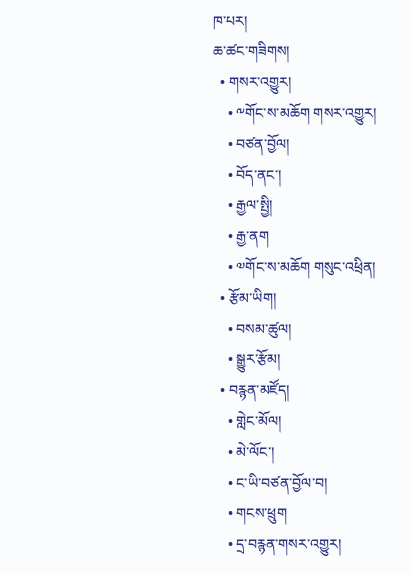ཁ་པར།
ཆ་ཚང་གཟིགས།
  • གསར་འགྱུར།
    • ༸གོང་ས་མཆོག གསར་འགྱུར།
    • བཙན་བྱོལ།
    • བོད་ནང་།
    • རྒྱལ་སྤྱི།
    • རྒྱ་ནག
    • ༧གོང་ས་མཆོག གསུང་འཕྲིན།
  • རྩོམ་ཡིག།
    • བསམ་ཚུལ།
    • སྒྱུར་རྩོམ།
  • བརྙན་མཛོད།
    • གླེང་མོལ།
    • མེ་ལོང་།
    • ང་ཡི་བཙན་བྱོལ་བ།
    • གངས་ཕྲུག
    • དྲ་བརྙན་གསར་འགྱུར།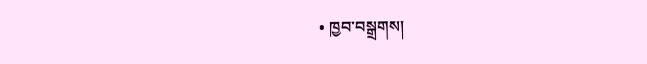• ཁྱབ་བསྒྲགས།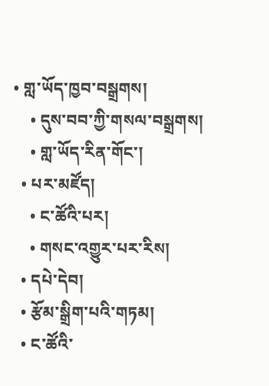• གླ་ཡོད་ཁྱབ་བསྒྲགས།
    • དུས་བབ་ཀྱི་གསལ་བསྒྲགས།
    • གླ་ཡོད་རིན་གོང་།
  • པར་མཛོད།
    • ང་ཚོའི་པར།
    • གསང་འགྱུར་པར་རིས།
  • དཔེ་དེབ།
  • རྩོམ་སྒྲིག་པའི་གཏམ།
  • ང་ཚོའི་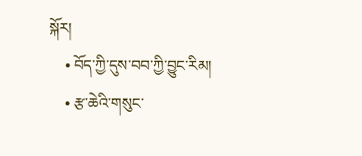སྐོར།
    • བོད་ཀྱི་དུས་བབ་ཀྱི་བྱུང་རིམ།
    • རྩ་ཆེའི་གསུང་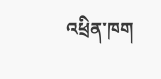འཕྲིན་ཁག